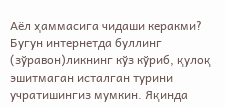Аёл ҳаммасига чидаши керакми?
Бугун интернетда буллинг (зўравон)ликнинг кўз кўриб, қулоқ эшитмаган исталган турини учратишингиз мумкин. Яқинда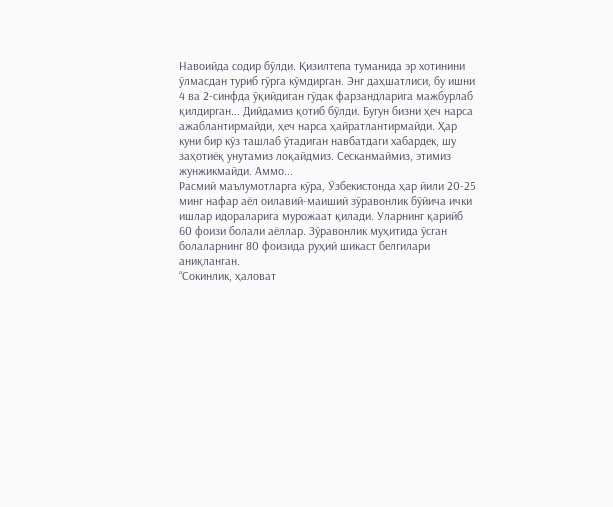Навоийда содир бўлди. Қизилтепа туманида эр хотинини ўлмасдан туриб гўрга кўмдирган. Энг даҳшатлиси, бу ишни 4 ва 2-синфда ўқийдиган гўдак фарзандларига мажбурлаб қилдирган... Дийдамиз қотиб бўлди. Бугун бизни ҳеч нарса ажаблантирмайди, ҳеч нарса ҳайратлантирмайди. Ҳар куни бир кўз ташлаб ўтадиган навбатдаги хабардек, шу заҳотиёқ унутамиз лоқайдмиз. Сесканмаймиз, этимиз жунжикмайди. Аммо...
Расмий маълумотларга кўра, Ўзбекистонда ҳар йили 20-25 минг нафар аёл оилавий-маиший зўравонлик бўйича ички ишлар идораларига мурожаат қилади. Уларнинг қарийб 60 фоизи болали аёллар. Зўравонлик муҳитида ўсган болаларнинг 80 фоизида руҳий шикаст белгилари аниқланган.
“Сокинлик, ҳаловат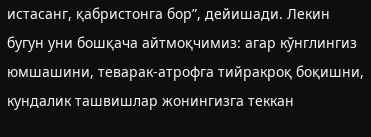истасанг, қабристонга бор”, дейишади. Лекин бугун уни бошқача айтмоқчимиз: агар кўнглингиз юмшашини, теварак-атрофга тийракроқ боқишни, кундалик ташвишлар жонингизга теккан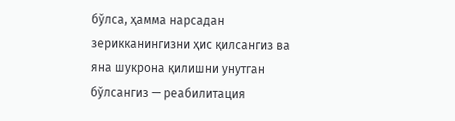бўлса, ҳамма нарсадан зерикканингизни ҳис қилсангиз ва яна шукрона қилишни унутган бўлсангиз — реабилитация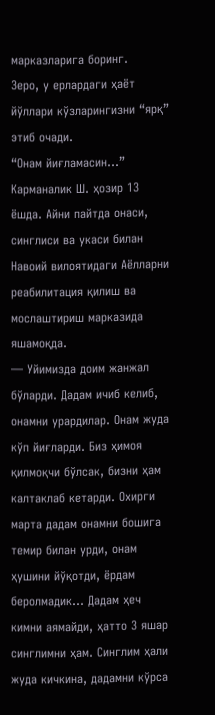марказларига боринг.
Зеро, у ерлардаги ҳаёт йўллари кўзларингизни “ярқ” этиб очади.
“Онам йиғламасин…”
Карманалик Ш. ҳозир 13 ёшда. Айни пайтда онаси, синглиси ва укаси билан Навоий вилоятидаги Аёлларни реабилитация қилиш ва мослаштириш марказида яшамоқда.
— Уйимизда доим жанжал бўларди. Дадам ичиб келиб, онамни урардилар. Онам жуда кўп йиғларди. Биз ҳимоя қилмоқчи бўлсак, бизни ҳам калтаклаб кетарди. Охирги марта дадам онамни бошига темир билан урди, онам ҳушини йўқотди, ёрдам беролмадик… Дадам ҳеч кимни аямайди, ҳатто 3 яшар синглимни ҳам. Синглим ҳали жуда кичкина, дадамни кўрса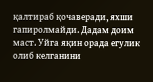қалтираб қочаверади, яхши гапиролмайди. Дадам доим маст. Уйга яқин орада егулик олиб келганини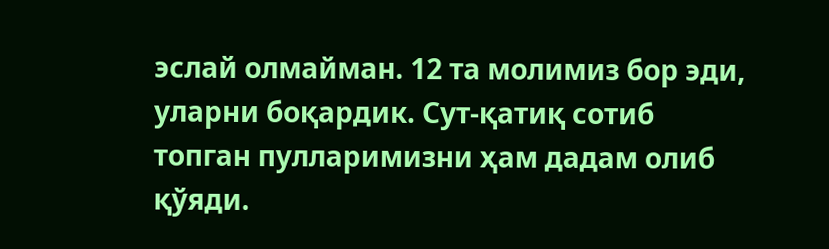эслай олмайман. 12 та молимиз бор эди, уларни боқардик. Сут-қатиқ сотиб топган пулларимизни ҳам дадам олиб қўяди.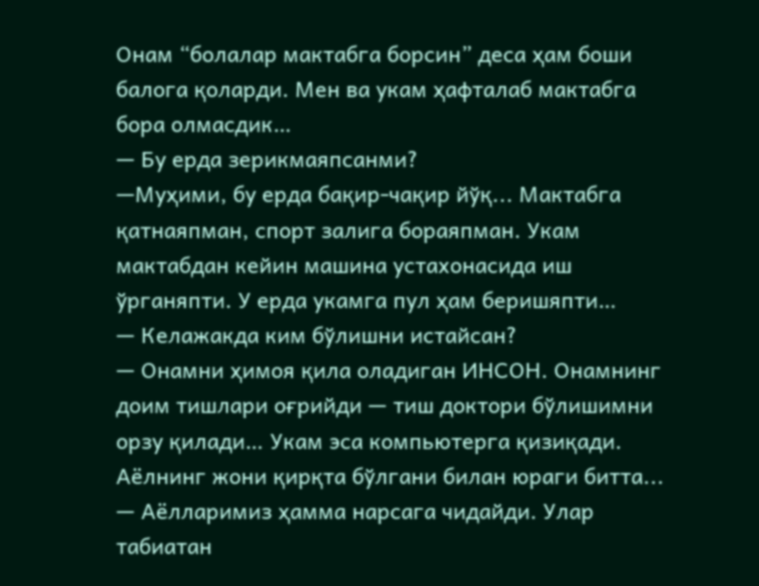Онам “болалар мактабга борсин” деса ҳам боши балога қоларди. Мен ва укам ҳафталаб мактабга бора олмасдик…
— Бу ерда зерикмаяпсанми?
—Муҳими, бу ерда бақир-чақир йўқ... Мактабга қатнаяпман, спорт залига бораяпман. Укам мактабдан кейин машина устахонасида иш ўрганяпти. У ерда укамга пул ҳам беришяпти…
— Келажакда ким бўлишни истайсан?
— Онамни ҳимоя қила оладиган ИНСОН. Онамнинг доим тишлари оғрийди — тиш доктори бўлишимни орзу қилади… Укам эса компьютерга қизиқади.
Аёлнинг жони қирқта бўлгани билан юраги битта...
— Аёлларимиз ҳамма нарсага чидайди. Улар табиатан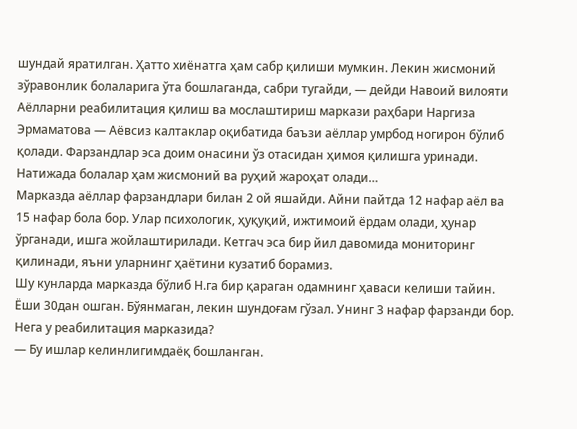шундай яратилган. Ҳатто хиёнатга ҳам сабр қилиши мумкин. Лекин жисмоний зўравонлик болаларига ўта бошлаганда, сабри тугайди, — дейди Навоий вилояти Аёлларни реабилитация қилиш ва мослаштириш маркази раҳбари Наргиза Эрмаматова — Аёвсиз калтаклар оқибатида баъзи аёллар умрбод ногирон бўлиб қолади. Фарзандлар эса доим онасини ўз отасидан ҳимоя қилишга уринади. Натижада болалар ҳам жисмоний ва руҳий жароҳат олади…
Марказда аёллар фарзандлари билан 2 ой яшайди. Айни пайтда 12 нафар аёл ва 15 нафар бола бор. Улар психологик, ҳуқуқий, ижтимоий ёрдам олади, ҳунар ўрганади, ишга жойлаштирилади. Кетгач эса бир йил давомида мониторинг қилинади, яъни уларнинг ҳаётини кузатиб борамиз.
Шу кунларда марказда бўлиб Н.га бир қараган одамнинг ҳаваси келиши тайин. Ёши 30дан ошган. Бўянмаган, лекин шундоғам гўзал. Унинг 3 нафар фарзанди бор. Нега у реабилитация марказида?
— Бу ишлар келинлигимдаёқ бошланган.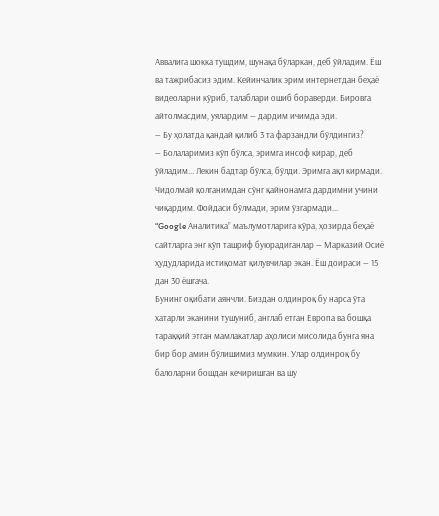Аввалига шокка тушдим, шунақа бўларкан, деб ўйладим. Ёш ва тажрибасиз эдим. Кейинчалик эрим интернетдан беҳаё видеоларни кўриб, талаблари ошиб бораверди. Бировга айтолмасдим, уялардим — дардим ичимда эди.
— Бу ҳолатда қандай қилиб 3 та фарзандли бўлдингиз?
— Болаларимиз кўп бўлса, эримга инсоф кирар, деб ўйладим... Лекин бадтар бўлса, бўлди. Эримга ақл кирмади. Чидолмай қолганимдан сўнг қайнонамга дардимни учини чиқардим. Фойдаси бўлмади, эрим ўзгармади...
“Google Аналитика” маълумотларига кўра, ҳозирда беҳаё сайтларга энг кўп ташриф буюрадиганлар — Марказий Осиё ҳудудларида истиқомат қилувчилар экан. Ёш доираси — 15 дан 30 ёшгача.
Бунинг оқибати аянчли. Биздан олдинроқ бу нарса ўта хатарли эканини тушуниб, англаб етган Европа ва бошқа тараққий этган мамлакатлар аҳолиси мисолида бунга яна бир бор амин бўлишимиз мумкин. Улар олдинроқ бу балоларни бошдан кечиришган ва шу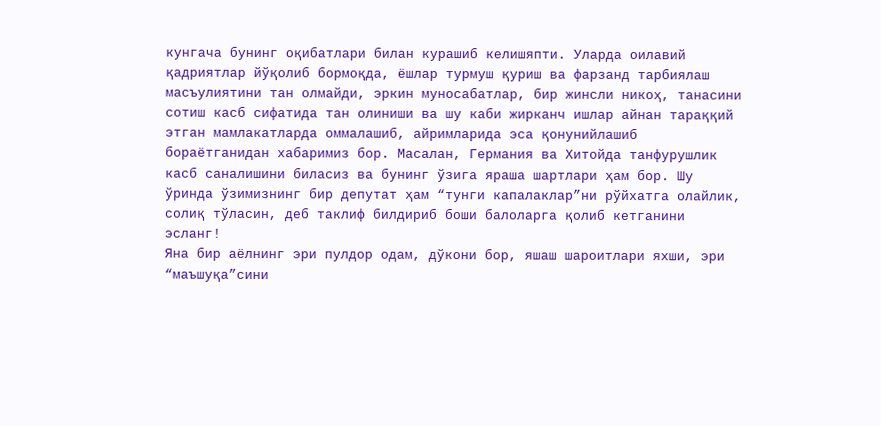кунгача бунинг оқибатлари билан курашиб келишяпти. Уларда оилавий қадриятлар йўқолиб бормоқда, ёшлар турмуш қуриш ва фарзанд тарбиялаш масъулиятини тан олмайди, эркин муносабатлар, бир жинсли никоҳ, танасини сотиш касб сифатида тан олиниши ва шу каби жирканч ишлар айнан тараққий этган мамлакатларда оммалашиб, айримларида эса қонунийлашиб бораётганидан хабаримиз бор. Масалан, Германия ва Хитойда танфурушлик касб саналишини биласиз ва бунинг ўзига яраша шартлари ҳам бор. Шу ўринда ўзимизнинг бир депутат ҳам “тунги капалаклар”ни рўйхатга олайлик, солиқ тўласин, деб таклиф билдириб боши балоларга қолиб кетганини эсланг!
Яна бир аёлнинг эри пулдор одам, дўкони бор, яшаш шароитлари яхши, эри “маъшуқа”сини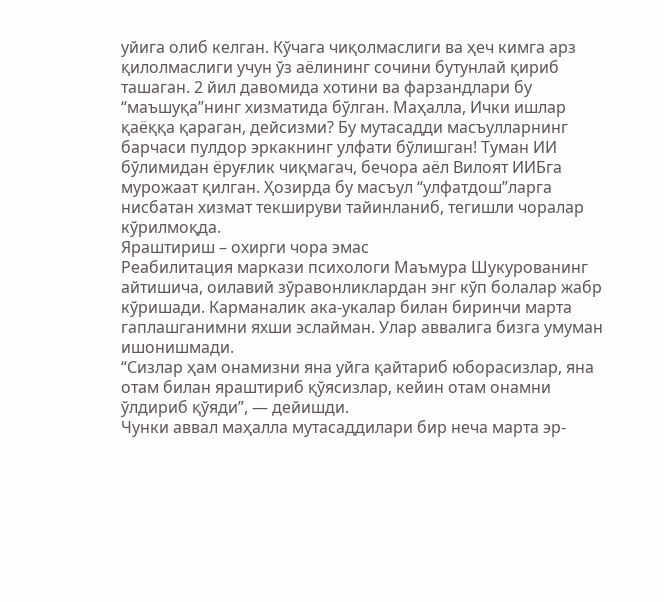уйига олиб келган. Кўчага чиқолмаслиги ва ҳеч кимга арз қилолмаслиги учун ўз аёлининг сочини бутунлай қириб ташаган. 2 йил давомида хотини ва фарзандлари бу “маъшуқа”нинг хизматида бўлган. Маҳалла, Ички ишлар қаёққа қараган, дейсизми? Бу мутасадди масъулларнинг барчаси пулдор эркакнинг улфати бўлишган! Туман ИИ бўлимидан ёруғлик чиқмагач, бечора аёл Вилоят ИИБга мурожаат қилган. Ҳозирда бу масъул “улфатдош”ларга нисбатан хизмат текшируви тайинланиб, тегишли чоралар кўрилмоқда.
Яраштириш – охирги чора эмас
Реабилитация маркази психологи Маъмура Шукурованинг айтишича, оилавий зўравонликлардан энг кўп болалар жабр кўришади. Карманалик ака-укалар билан биринчи марта гаплашганимни яхши эслайман. Улар аввалига бизга умуман ишонишмади.
“Сизлар ҳам онамизни яна уйга қайтариб юборасизлар, яна отам билан яраштириб қўясизлар, кейин отам онамни ўлдириб қўяди”, — дейишди.
Чунки аввал маҳалла мутасаддилари бир неча марта эр-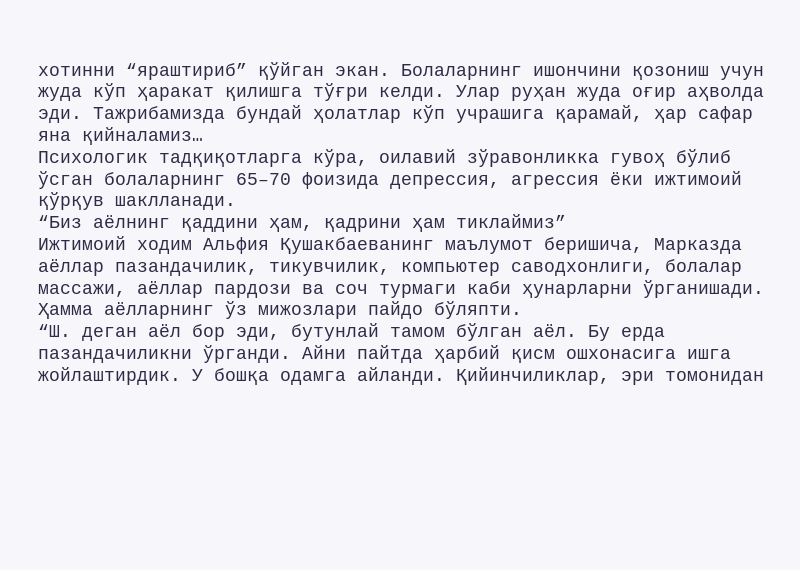хотинни “яраштириб” қўйган экан. Болаларнинг ишончини қозониш учун жуда кўп ҳаракат қилишга тўғри келди. Улар руҳан жуда оғир аҳволда эди. Тажрибамизда бундай ҳолатлар кўп учрашига қарамай, ҳар сафар яна қийналамиз…
Психологик тадқиқотларга кўра, оилавий зўравонликка гувоҳ бўлиб ўсган болаларнинг 65–70 фоизида депрессия, агрессия ёки ижтимоий қўрқув шаклланади.
“Биз аёлнинг қаддини ҳам, қадрини ҳам тиклаймиз”
Ижтимоий ходим Альфия Қушакбаеванинг маълумот беришича, Марказда аёллар пазандачилик, тикувчилик, компьютер саводхонлиги, болалар массажи, аёллар пардози ва соч турмаги каби ҳунарларни ўрганишади. Ҳамма аёлларнинг ўз мижозлари пайдо бўляпти.
“Ш. деган аёл бор эди, бутунлай тамом бўлган аёл. Бу ерда пазандачиликни ўрганди. Айни пайтда ҳарбий қисм ошхонасига ишга жойлаштирдик. У бошқа одамга айланди. Қийинчиликлар, эри томонидан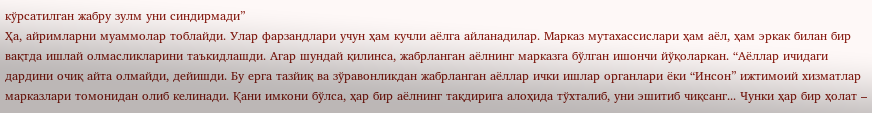кўрсатилган жабру зулм уни синдирмади”
Ҳа, айримларни муаммолар тоблайди. Улар фарзандлари учун ҳам кучли аёлга айланадилар. Марказ мутахассислари ҳам аёл, ҳам эркак билан бир вақтда ишлай олмасликларини таъкидлашди. Агар шундай қилинса, жабрланган аёлнинг марказга бўлган ишончи йўқоларкан. “Аёллар ичидаги дардини очиқ айта олмайди, дейишди. Бу ерга тазйиқ ва зўравонликдан жабрланган аёллар ички ишлар органлари ёки “Инсон” ижтимоий хизматлар марказлари томонидан олиб келинади. Қани имкони бўлса, ҳар бир аёлнинг тақдирига алоҳида тўхталиб, уни эшитиб чиқсанг... Чунки ҳар бир ҳолат –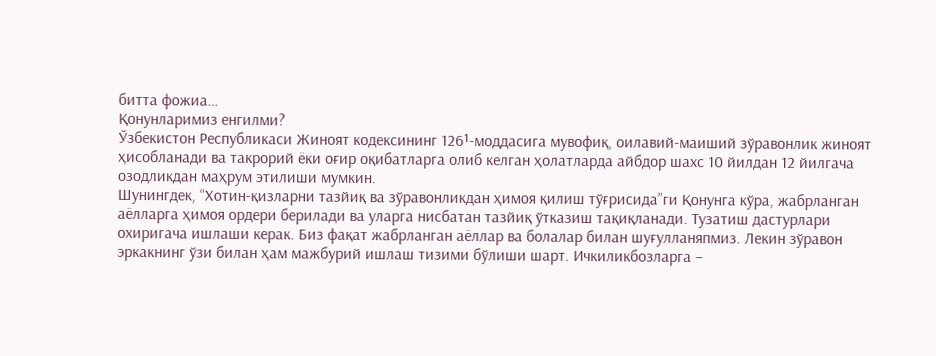битта фожиа…
Қонунларимиз енгилми?
Ўзбекистон Республикаси Жиноят кодексининг 126¹-моддасига мувофиқ, оилавий-маиший зўравонлик жиноят ҳисобланади ва такрорий ёки оғир оқибатларга олиб келган ҳолатларда айбдор шахс 10 йилдан 12 йилгача озодликдан маҳрум этилиши мумкин.
Шунингдек, “Хотин-қизларни тазйиқ ва зўравонликдан ҳимоя қилиш тўғрисида”ги Қонунга кўра, жабрланган аёлларга ҳимоя ордери берилади ва уларга нисбатан тазйиқ ўтказиш тақиқланади. Тузатиш дастурлари охиригача ишлаши керак. Биз фақат жабрланган аёллар ва болалар билан шуғулланяпмиз. Лекин зўравон эркакнинг ўзи билан ҳам мажбурий ишлаш тизими бўлиши шарт. Ичкиликбозларга –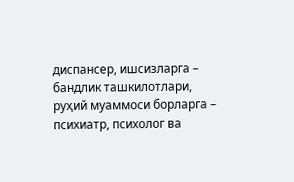диспансер, ишсизларга – бандлик ташкилотлари, руҳий муаммоси борларга – психиатр, психолог ва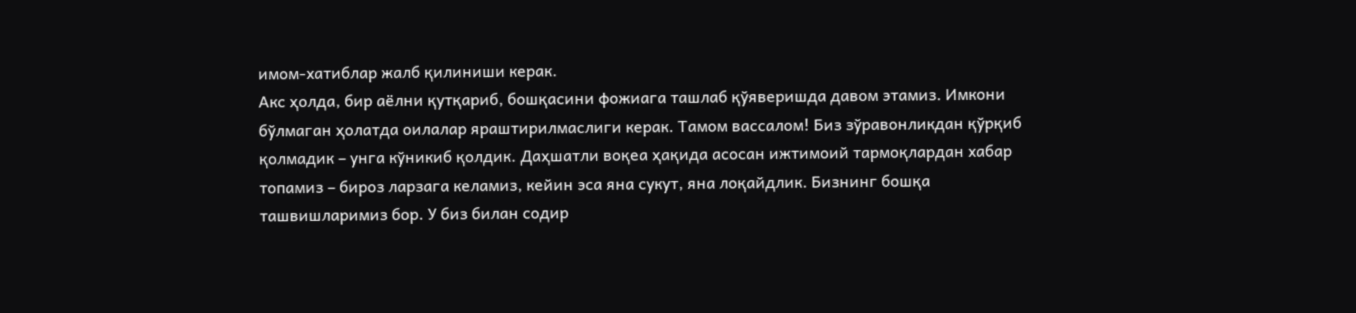имом-хатиблар жалб қилиниши керак.
Акс ҳолда, бир аёлни қутқариб, бошқасини фожиага ташлаб қўяверишда давом этамиз. Имкони бўлмаган ҳолатда оилалар яраштирилмаслиги керак. Тамом вассалом! Биз зўравонликдан қўрқиб қолмадик – унга кўникиб қолдик. Даҳшатли воқеа ҳақида асосан ижтимоий тармоқлардан хабар топамиз – бироз ларзага келамиз, кейин эса яна сукут, яна лоқайдлик. Бизнинг бошқа ташвишларимиз бор. У биз билан содир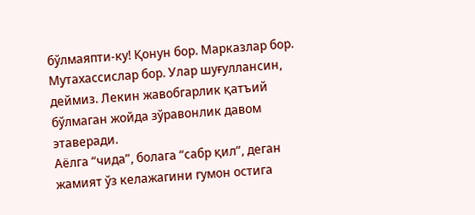бўлмаяпти-ку! Қонун бор. Марказлар бор. Мутахассислар бор. Улар шуғуллансин, деймиз. Лекин жавобгарлик қатъий бўлмаган жойда зўравонлик давом этаверади.
Аёлга “чида”, болага “сабр қил”, деган жамият ўз келажагини гумон остига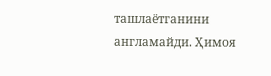ташлаётганини англамайди. Ҳимоя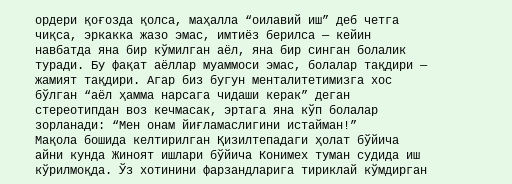ордери қоғозда қолса, маҳалла “оилавий иш” деб четга чиқса, эркакка жазо эмас, имтиёз берилса — кейин навбатда яна бир кўмилган аёл, яна бир синган болалик туради. Бу фақат аёллар муаммоси эмас, болалар тақдири — жамият тақдири. Агар биз бугун менталитетимизга хос бўлган “аёл ҳамма нарсага чидаши керак” деган стереотипдан воз кечмасак, эртага яна кўп болалар зорланади: “Мен онам йиғламаслигини истайман!”
Мақола бошида келтирилган Қизилтепадаги ҳолат бўйича айни кунда Жиноят ишлари бўйича Конимех туман судида иш кўрилмоқда. Ўз хотинини фарзандларига тириклай кўмдирган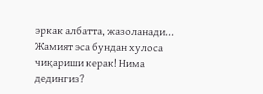эркак албатта, жазоланади... Жамият эса бундан хулоса чиқариши керак! Нима дедингиз?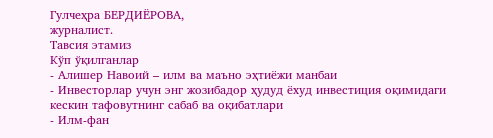Гулчеҳра БЕРДИЁРОВА,
журналист.
Тавсия этамиз
Кўп ўқилганлар
- Алишер Навоий – илм ва маъно эҳтиёжи манбаи
- Инвесторлар учун энг жозибадор ҳудуд ёхуд инвeстиция оқимидаги кескин тафовутнинг сабаб ва оқибатлари
- Илм-фан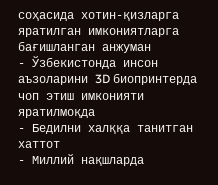соҳасида хотин-қизларга яратилган имкониятларга бағишланган анжуман
- Ўзбекистонда инсон аъзоларини 3D биопринтерда чоп этиш имконияти яратилмоқда
- Бедилни халққа танитган хаттот
- Миллий нақшларда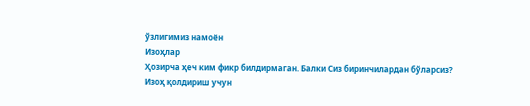ўзлигимиз намоён
Изоҳлар
Ҳозирча ҳеч ким фикр билдирмаган. Балки Сиз биринчилардан бўларсиз?
Изоҳ қолдириш учун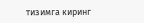тизимга киринг